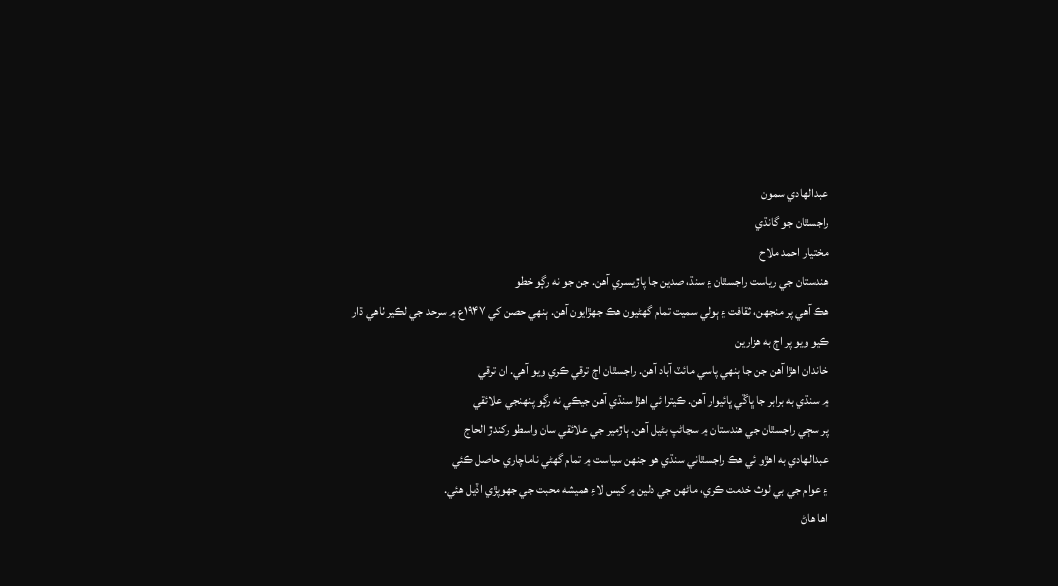عبدالھادي سمون
راجسٿان جو گانڌي
مختيار احمد ملاح
هندستان جي رياست راجسٿان ۽ سنڌ، صدين جا پاڙيسري آهن. جن جو نه رڳو خطو
هڪ آهي پر منجهن، ثقافت ۽ ٻولي سميت تمام گهڻيون هڪ جهڙايون آهن. ٻنهي حصن کي ۱۹۴۷ع ۾ سرحد جي لڪير ٺاهي ڌار ڪيو ويو پر اڄ به هزارين
خاندان اهڙا آهن جن جا ٻنهي پاسي مائٽ آباد آهن. راجسٿان اڄ ترقي ڪري ويو آهي. ان ترقي
۾ سنڌي به برابر جا ڀاڱي ڀائيوار آهن. ڪيترا ئي اهڙا سنڌي آهن جيڪي نه رڳو پنهنجي علائقي
پر سڄي راجسٿان جي هندستان ۾ سڃاڻپ بڻيل آهن. ٻاڙمير جي علائقي سان واسطو رکندڙ الحاج
عبدالهادي به اهڙو ئي هڪ راجسٿاني سنڌي هو جنهن سياست ۾ تمام گهڻي ناماچاري حاصل ڪئي
۽ عوام جي بي لوث خدمت ڪري، ماڻهن جي دلين ۾ کيس لاءِ هميشه محبت جي جهوپڙي اڏيل هئي.
اها هاڻ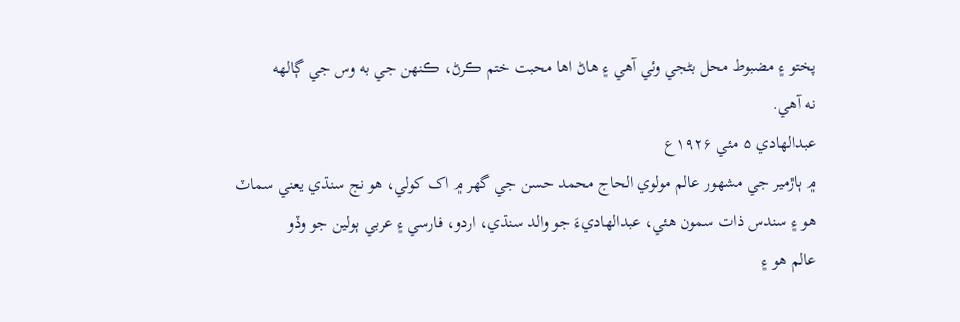پختو ۽ مضبوط محل بڻجي وئي آهي ۽ هاڻ اها محبت ختم ڪرڻ، ڪنهن جي به وس جي ڳالهه
نه آهي.
عبدالهادي ۵ مئي ۱۹۲۶ع
۾ ٻاڙمير جي مشهور عالم مولوي الحاج محمد حسن جي گهر ۾ اک کولي، هو نج سنڌي يعني سماٽ
هو ۽ سندس ذات سمون هئي، عبدالهاديءَ جو والد سنڌي، اردو، فارسي ۽ عربي ٻولين جو وڏو
عالم هو ۽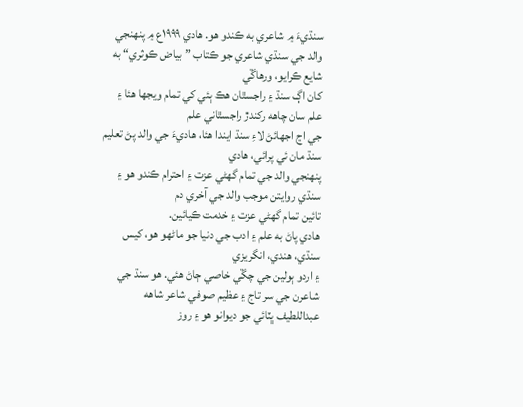سنڌيءَ ۾ شاعري به ڪندو هو. هادي ۱۹۹۹ع ۾ پنهنجي والد جي سنڌي شاعري جو ڪتاب ”بياض ڪوثري“ به شايع ڪرايو، ورهاڱي
کان اڳ سنڌ ۽ راجسٿان هڪ ٻئي کي تمام ويجها هئا ۽ علم سان چاهه رکندڙ راجسٿاني علم
جي اڃ اجهائڻ لاءِ سنڌ ايندا هئا، هاديءَ جي والد پڻ تعليم سنڌ مان ئي پرائي، هادي
پنهنجي والد جي تمام گهڻي عزت ۽ احترام ڪندو هو ۽ سنڌي روايتن موجب والد جي آخري دم
تائين تمام گهڻي عزت ۽ خدمت ڪيائين.
هادي پاڻ به علم ۽ ادب جي دنيا جو ماڻهو هو، کيس سنڌي، هندي، انگريزي
۽ اردو ٻولين جي چڱي خاصي ڄاڻ هئي. هو سنڌ جي شاعرن جي سر تاج ۽ عظيم صوفي شاعر شاهه
عبداللطيف ڀٽائي جو ديوانو هو ۽ روز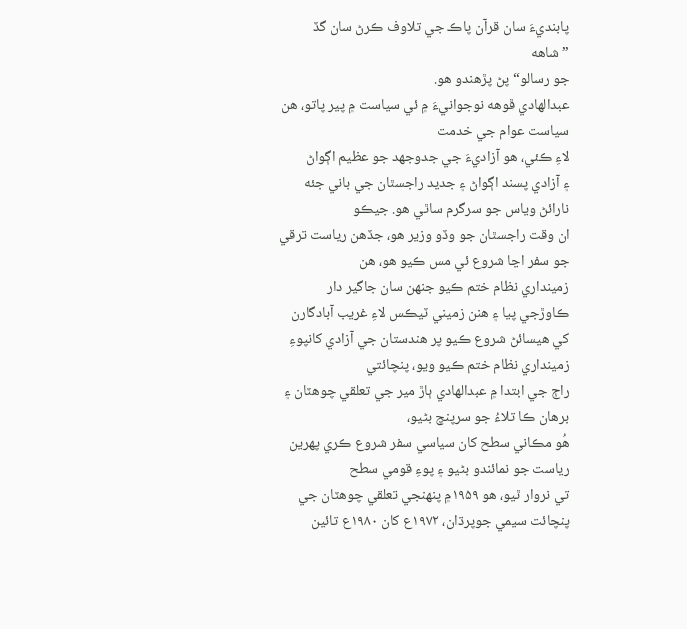پابنديءَ سان قرآن پاڪ جي تلاوف ڪرڻ سان گڏ ”شاهه
جو رسالو“ پڻ پڙهندو هو.
عبدالهادي ڦوهه نوجوانيءَ ۾ ئي سياست ۾ پير پاتو، هن سياست عوام جي خدمت
لاءِ ڪئي، هو آزاديءَ جي جدوجهد جو عظيم اڳواڻ
۽ آزادي پسند اڳواڻ ۽ جديد راجسٿان جي باني جئه نارائڻ وياس جو سرگرم ساٿي هو. جيڪو
ان وقت راجسٿان جو وڏو وزير هو، جڏهن رياست ترقي جو سفر اڃا شروع ئي مس ڪيو هو، هن
زمينداري نظام ختم ڪيو جنهن سان جاگير دار ڪاوڙجي پيا ۽ هنن زميني ٽيڪس لاءِ غريب آبادگارن
کي هيسائڻ شروع ڪيو پر هندستان جي آزادي کانپوءِ زمينداري نظام ختم ڪيو ويو، پنچائتي
راڄ جي ابتدا ۾ عبدالهادي ٻاڙ مير جي تعلقي چوهٽان ۽ برهان ڪا تلاءُ جو سرپنچ بڻيو،
هُو مڪاني سطح کان سياسي سفر شروع ڪري پهرين رياست جو نمائندو بڻيو ۽ پوءِ قومي سطح
تي نروار ٿيو، هو ۱۹۵۹۾ پنهنجي تعلقي چوهٽان جي پنچائت سيمي جوپرڌان، ۱۹۷۲ع کان ۱۹۸۰ع تائين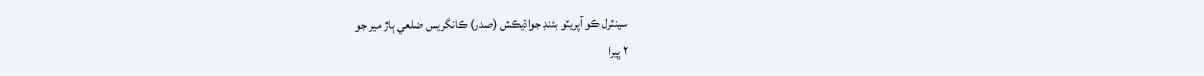سينٽرل ڪو آپريٽو بئنڊ جواڌيڪش (صدر) ڪانگريس ضلعي ٻاڙ مير جو
۲ ڀيرا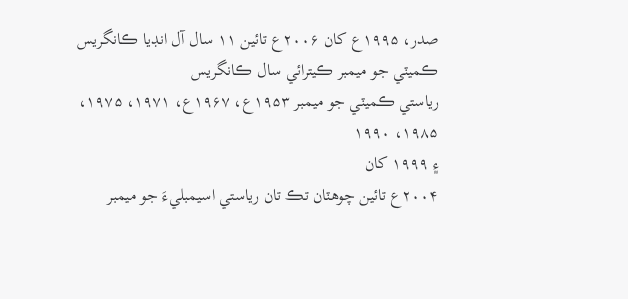صدر، ۱۹۹۵ع کان ۲۰۰۶ع تائين ۱۱ سال آل انڊيا ڪانگريس ڪميٽي جو ميمبر ڪيترائي سال ڪانگريس
رياستي ڪميٽي جو ميمبر ۱۹۵۳ع، ۱۹۶۷ع، ۱۹۷۱، ۱۹۷۵،
۱۹۸۵، ۱۹۹۰
۽ ۱۹۹۹ کان
۲۰۰۴ع تائين چوهٽان تڪ تان رياستي اسيمبليءَ جو ميمبر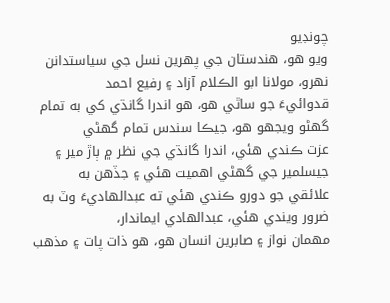چونڊيو
ويو هو، هندستان جي پهرين نسل جي سياستدانن نهرو، مولانا ابو الڪلام آزاد ۽ رفيع احمد
قدوائيءَ جو ساٿي هو، هو اندرا گانڌي کي به تمام گهڻو ويجهو هو، جيڪا سندس تمام گهڻي
عزت ڪندي هئي، اندرا گانڌي جي نظر ۾ ٻاڙ مير ۽ جيسلمير جي گهڻي اهميت هئي ۽ جڏهن به
علائقي جو دورو ڪندي هئي ته عبدالهاديءَ وٽ به ضرور ويندي هئي، عبدالهادي ايماندار،
مهمان نواز ۽ صابرين انسان هو، هو ذات پات ۽ مذهب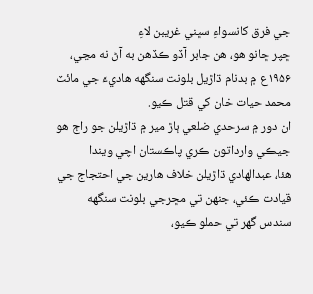جي فرق کانسواءِ سڀني غريبن لاءِ
ڇپر ڇانو هو، هن جابر آڏو ڪڏهن به آڻ نه مڃي، ۱۹۵۶ع ۾ بدنام ڌاڙيل بلونت سنگهه هاديءَ جي مائٽ محمد حيات خان کي قتل ڪيو.
ان دور ۾ سرحدي ضلعي ٻاڙ مير ۾ ڌاڙيلن جو راڄ هو جيڪي وارداتون ڪري پاڪستان اچي ويندا
هئا، عبدالهادي ڌاڙيلن خلاف هارين جي احتجاج جي قيادت ڪئي، جنهن تي مڇرجي بلونت سنگهه
سندس گهر تي حملو ڪيو،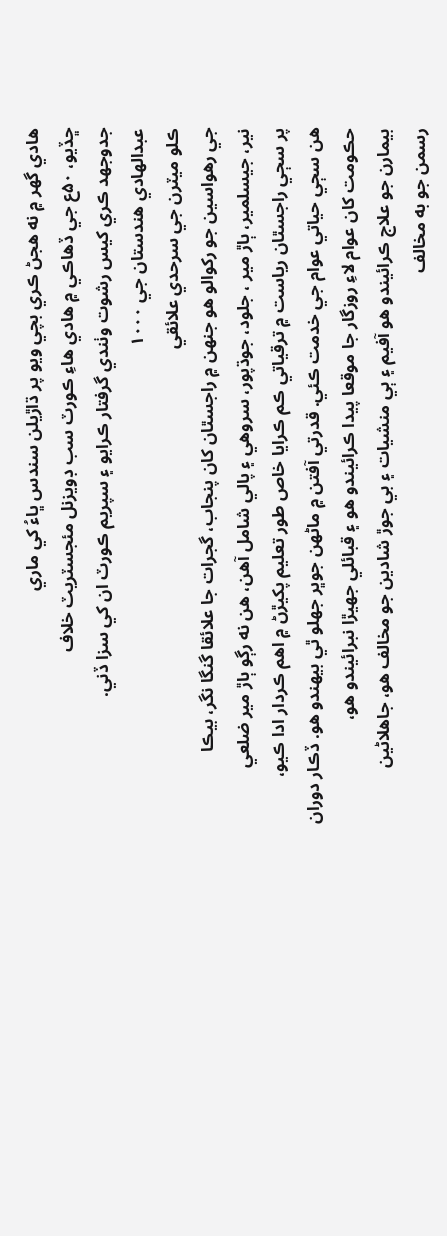هادي گهر ۾ نه هجڻ ڪري بچي ويو پر ڌاڙيلن سندس ڀاءُ کي ماري
ڇڏيو، ۵۰ع جي ڏهاڪي ۾ هادي هاءِ ڪورٽ سب ڊويزنل مئجسٽريٽ خلاف
جدوجهد ڪري کيس رشوت وٺندي گرفتار ڪرايو ۽ سپريم ڪورٽ ان کي سزا ڏني.
عبدالهادي هندستان جي ۱۰۰۰
ڪلو ميٽرن جي سرحدي علائقي
جي رهواسين جو رکوالو هو جنهن ۾ راجسٿان کان پنجاب، گجرات جا علائقا گنگا نگر، بيڪا
نير، جيسلمير، ٻاڙ مير ، جلود، جوڌپور، سروهي ۽ پالي شامل آهن، هن نه رڳو ٻاڙ مير ضلعي
پر سڄي راجسٿان رياست ۾ ترقياتي ڪم ڪرايا خاص طور تعليم پکيڙڻ ۾ اهم ڪردار ادا ڪيو،
هن سڄي حياتي عوام جي خدمت ڪئي. قدرتي آفتن ۾ ماڻهن جوڀر جهلو ٿي بيهندو هو. ڏڪار دوران
حڪومت کان عوام لاءِ روزگار جا موقعا پيدا ڪرائيندو هو ۽ قبائلي جهيڙا نبرائيندو هو،
بيمارن جو علاج ڪرائيندو هو آفيم ۽ ٻي منشيات ۽ بي جوڙ شادين جو مخالف هو، جاهلاڻين
رسمن جو به مخالف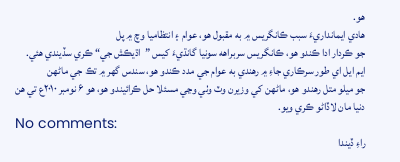هو.
هادي ايمانداريءَ سبب ڪانگريس ۾ به مقبول هو، عوام ۽ انتظاميا وچ ۾ پل
جو ڪردار ادا ڪندو هو، ڪانگريس سربراهه سونيا گانڌيءَ کيس ”اڌيڪش جي“ ڪري سڏيندي هئي.
ايم ايل اي طور سرڪاري جاءِ ۾ رهندي به عوام جي مدد ڪندو هو، سندس گهر ۾ تڪ جي ماڻهن
جو ميلو متل رهندو هو، ماڻهن کي وزيرن وٽ وٺي وڃي مسئلا حل ڪرائيندو هو، هو ۶ نومبر ۲۰۱۰ع تي هن دنيا مان لاڏاڻو ڪري ويو.
No comments:
راءِ ڏيندا